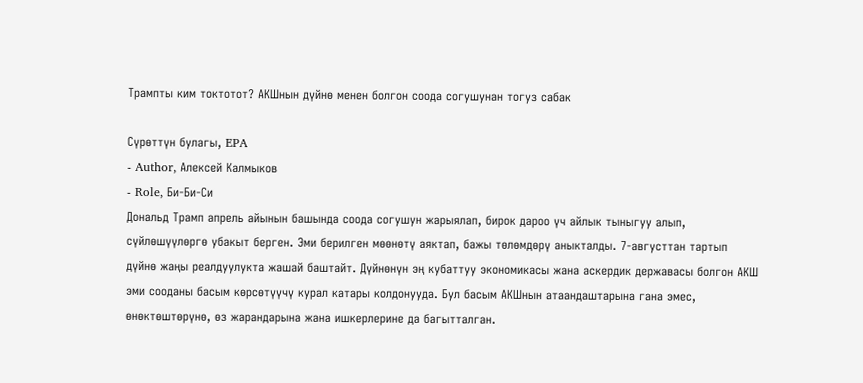Трампты ким токтотот? АКШнын дүйнө менен болгон соода согушунан тогуз сабак

Сүрөттүн булагы, EPA
- Author, Алексей Калмыков
- Role, Би-Би-Си
Дональд Трамп апрель айынын башында соода согушун жарыялап, бирок дароо үч айлык тыныгуу алып, сүйлөшүүлөргө убакыт берген. Эми берилген мөөнөтү аяктап, бажы төлөмдөрү аныкталды. 7-августтан тартып дүйнө жаңы реалдуулукта жашай баштайт. Дүйнөнүн эң кубаттуу экономикасы жана аскердик державасы болгон АКШ эми сооданы басым көрсөтүүчү курал катары колдонууда. Бул басым АКШнын атаандаштарына гана эмес, өнөктөштөрүнө, өз жарандарына жана ишкерлерине да багытталган.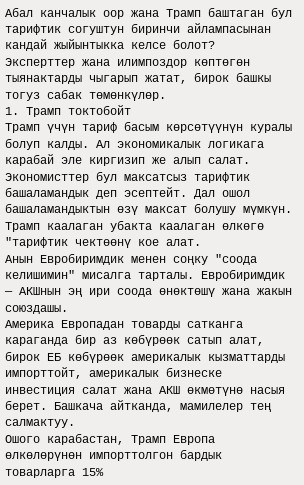Абал канчалык оор жана Трамп баштаган бул тарифтик согуштун биринчи айлампасынан кандай жыйынтыкка келсе болот?
Эксперттер жана илимпоздор көптөгөн тыянактарды чыгарып жатат, бирок башкы тогуз сабак төмөнкүлөр.
1. Трамп токтобойт
Трамп үчүн тариф басым көрсөтүүнүн куралы болуп калды. Ал экономикалык логикага карабай эле киргизип же алып салат. Экономисттер бул максатсыз тарифтик башаламандык деп эсептейт. Дал ошол башаламандыктын өзү максат болушу мүмкүн. Трамп каалаган убакта каалаган өлкөгө "тарифтик чектөөнү кое алат.
Анын Евробиримдик менен соңку "соода келишимин" мисалга тарталы. Евробиримдик — АКШнын эң ири соода өнөктөшү жана жакын союздашы.
Америка Европадан товарды сатканга караганда бир аз көбүрөөк сатып алат, бирок ЕБ көбүрөөк америкалык кызматтарды импорттойт, америкалык бизнеске инвестиция салат жана АКШ өкмөтүнө насыя берет. Башкача айтканда, мамилелер тең салмактуу.
Ошого карабастан, Трамп Европа өлкөлөрүнөн импорттолгон бардык товарларга 15%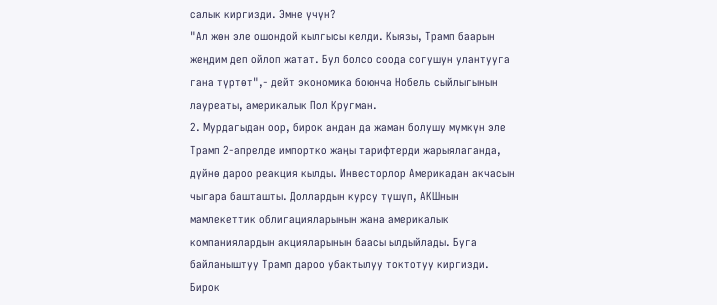салык киргизди. Эмне үчүн?
"Ал жөн эле ошондой кылгысы келди. Кыязы, Трамп баарын жеңдим деп ойлоп жатат. Бул болсо соода согушун улантууга гана түртөт",- дейт экономика боюнча Нобель сыйлыгынын лауреаты, америкалык Пол Кругман.
2. Мурдагыдан оор, бирок андан да жаман болушу мүмкүн эле
Трамп 2-апрелде импортко жаңы тарифтерди жарыялаганда, дүйнө дароо реакция кылды. Инвесторлор Америкадан акчасын чыгара башташты. Доллардын курсу түшүп, АКШнын мамлекеттик облигацияларынын жана америкалык компаниялардын акцияларынын баасы ылдыйлады. Буга байланыштуу Трамп дароо убактылуу токтотуу киргизди.
Бирок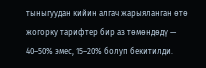тыныгуудан кийин алгач жарыяланган өтө жогорку тарифтер бир аз төмөндөдү — 40–50% эмес, 15–20% болуп бекитилди.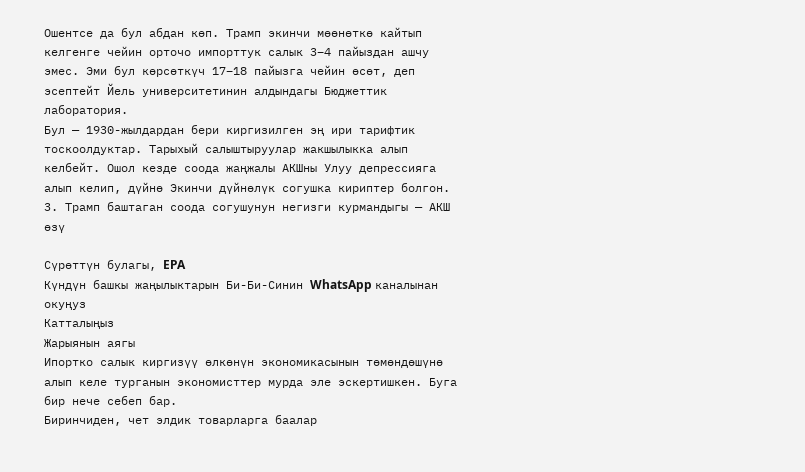Ошентсе да бул абдан көп. Трамп экинчи мөөнөткө кайтып келгенге чейин орточо импорттук салык 3–4 пайыздан ашчу эмес. Эми бул көрсөткүч 17–18 пайызга чейин өсөт, деп эсептейт Йель университетинин алдындагы Бюджеттик лаборатория.
Бул — 1930-жылдардан бери киргизилген эң ири тарифтик тоскоолдуктар. Тарыхый салыштыруулар жакшылыкка алып келбейт. Ошол кезде соода жаңжалы АКШны Улуу депрессияга алып келип, дүйнө Экинчи дүйнөлүк согушка кириптер болгон.
3. Трамп баштаган соода согушунун негизги курмандыгы — АКШ өзү

Сүрөттүн булагы, EPA
Күндүн башкы жаңылыктарын Би-Би-Синин WhatsApp каналынан окуңуз
Катталыңыз
Жарыянын аягы
Ипортко салык киргизүү өлкөнүн экономикасынын төмөндөшүнө алып келе турганын экономисттер мурда эле эскертишкен. Буга бир нече себеп бар.
Биринчиден, чет элдик товарларга баалар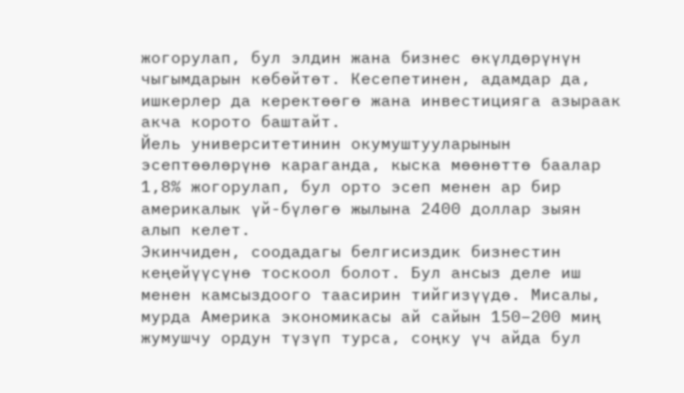жогорулап, бул элдин жана бизнес өкүлдөрүнүн чыгымдарын көбөйтөт. Кесепетинен, адамдар да, ишкерлер да керектөөгө жана инвестицияга азыраак акча корото баштайт.
Йель университетинин окумуштууларынын эсептөөлөрүнө караганда, кыска мөөнөттө баалар 1,8% жогорулап, бул орто эсеп менен ар бир америкалык үй-бүлөгө жылына 2400 доллар зыян алып келет.
Экинчиден, соодадагы белгисиздик бизнестин кеңейүүсүнө тоскоол болот. Бул ансыз деле иш менен камсыздоого таасирин тийгизүүдө. Мисалы, мурда Америка экономикасы ай сайын 150–200 миң жумушчу ордун түзүп турса, соңку үч айда бул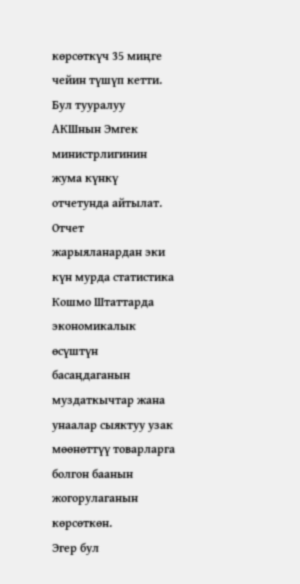көрсөткүч 35 миңге чейин түшүп кетти. Бул тууралуу АКШнын Эмгек министрлигинин жума күнкү отчетунда айтылат.
Отчет жарыяланардан эки күн мурда статистика Кошмо Штаттарда экономикалык өсүштүн басаңдаганын муздаткычтар жана унаалар сыяктуу узак мөөнөттүү товарларга болгон баанын жогорулаганын көрсөткөн.
Эгер бул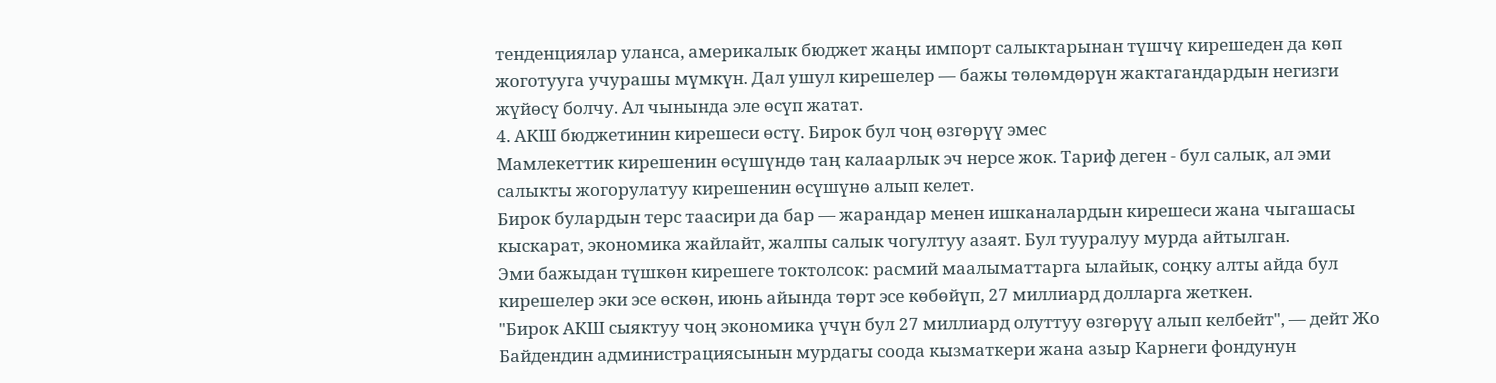тенденциялар уланса, америкалык бюджет жаңы импорт салыктарынан түшчү кирешеден да көп жоготууга учурашы мүмкүн. Дал ушул кирешелер — бажы төлөмдөрүн жактагандардын негизги жүйөсү болчу. Ал чынында эле өсүп жатат.
4. АКШ бюджетинин кирешеси өстү. Бирок бул чоң өзгөрүү эмес
Мамлекеттик кирешенин өсүшүндө таң калаарлык эч нерсе жок. Тариф деген - бул салык, ал эми салыкты жогорулатуу кирешенин өсүшүнө алып келет.
Бирок булардын терс таасири да бар — жарандар менен ишканалардын кирешеси жана чыгашасы кыскарат, экономика жайлайт, жалпы салык чогултуу азаят. Бул тууралуу мурда айтылган.
Эми бажыдан түшкөн кирешеге токтолсок: расмий маалыматтарга ылайык, соңку алты айда бул кирешелер эки эсе өскөн, июнь айында төрт эсе көбөйүп, 27 миллиард долларга жеткен.
"Бирок АКШ сыяктуу чоң экономика үчүн бул 27 миллиард олуттуу өзгөрүү алып келбейт", — дейт Жо Байдендин администрациясынын мурдагы соода кызматкери жана азыр Карнеги фондунун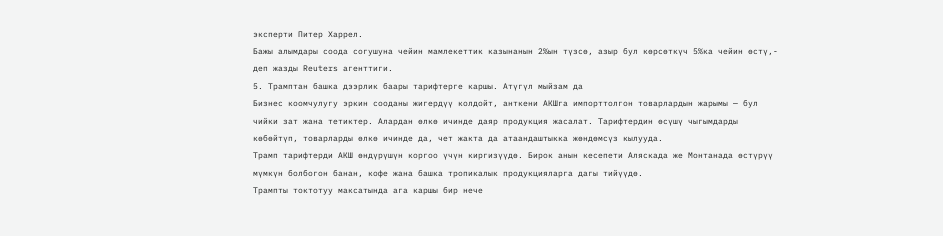эксперти Питер Харрел.
Бажы алымдары соода согушуна чейин мамлекеттик казынанын 2%ын түзсө, азыр бул көрсөткүч 5%ка чейин өстү,- деп жазды Reuters агенттиги.
5. Трамптан башка дээрлик баары тарифтерге каршы. Атүгүл мыйзам да
Бизнес коомчулугу эркин сооданы жигердүү колдойт, анткени АКШга импорттолгон товарлардын жарымы — бул чийки зат жана тетиктер. Алардан өлкө ичинде даяр продукция жасалат. Тарифтердин өсүшү чыгымдарды көбөйтүп, товарларды өлкө ичинде да, чет жакта да атаандаштыкка жөндөмсүз кылууда.
Трамп тарифтерди АКШ өндүрүшүн коргоо үчүн киргизүүдө. Бирок анын кесепети Аляскада же Монтанада өстүрүү мүмкүн болбогон банан, кофе жана башка тропикалык продукцияларга дагы тийүүдө.
Трампты токтотуу максатында ага каршы бир нече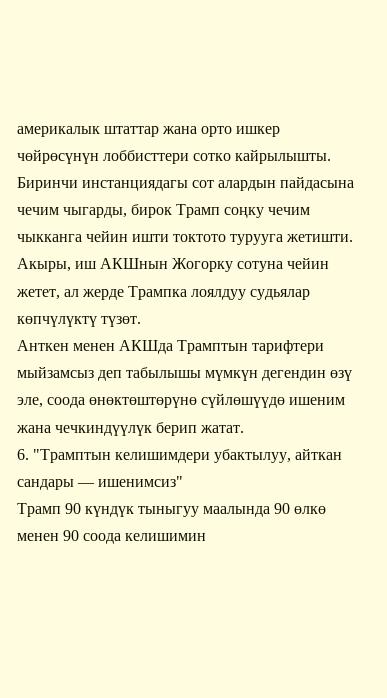америкалык штаттар жана орто ишкер чөйрөсүнүн лоббисттери сотко кайрылышты. Биринчи инстанциядагы сот алардын пайдасына чечим чыгарды, бирок Трамп соңку чечим чыкканга чейин ишти токтото турууга жетишти.
Акыры, иш АКШнын Жогорку сотуна чейин жетет, ал жерде Трампка лоялдуу судьялар көпчүлүктү түзөт.
Анткен менен АКШда Трамптын тарифтери мыйзамсыз деп табылышы мүмкүн дегендин өзү эле, соода өнөктөштөрүнө сүйлөшүүдө ишеним жана чечкиндүүлүк берип жатат.
6. "Трамптын келишимдери убактылуу, айткан сандары — ишенимсиз"
Трамп 90 күндүк тыныгуу маалында 90 өлкө менен 90 соода келишимин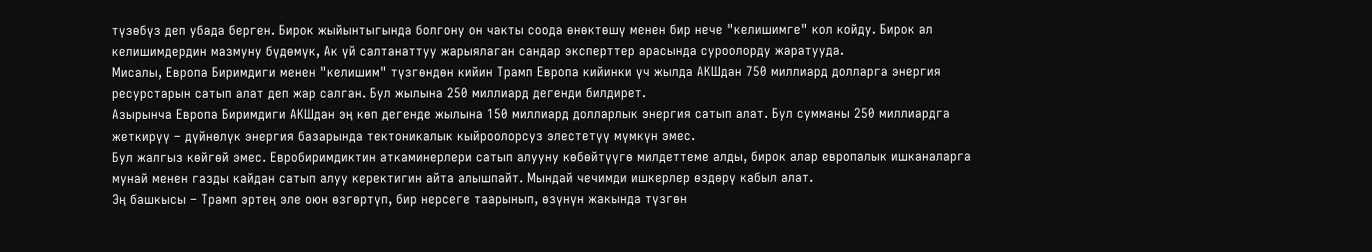түзөбүз деп убада берген. Бирок жыйынтыгында болгону он чакты соода өнөктөшү менен бир нече "келишимге" кол койду. Бирок ал келишимдердин мазмуну бүдөмүк, Ак үй салтанаттуу жарыялаган сандар эксперттер арасында суроолорду жаратууда.
Мисалы, Европа Биримдиги менен "келишим" түзгөндөн кийин Трамп Европа кийинки үч жылда АКШдан 750 миллиард долларга энергия ресурстарын сатып алат деп жар салган. Бул жылына 250 миллиард дегенди билдирет.
Азырынча Европа Биримдиги АКШдан эң көп дегенде жылына 150 миллиард долларлык энергия сатып алат. Бул сумманы 250 миллиардга жеткирүү – дүйнөлүк энергия базарында тектоникалык кыйроолорсуз элестетүү мүмкүн эмес.
Бул жалгыз көйгөй эмес. Евробиримдиктин аткаминерлери сатып алууну көбөйтүүгө милдеттеме алды, бирок алар европалык ишканаларга мунай менен газды кайдан сатып алуу керектигин айта алышпайт. Мындай чечимди ишкерлер өздөрү кабыл алат.
Эң башкысы – Трамп эртең эле оюн өзгөртүп, бир нерсеге таарынып, өзүнүн жакында түзгөн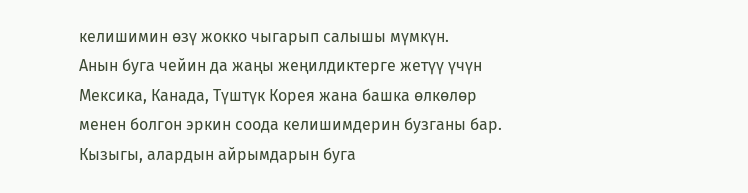келишимин өзү жокко чыгарып салышы мүмкүн.
Анын буга чейин да жаңы жеңилдиктерге жетүү үчүн Мексика, Канада, Түштүк Корея жана башка өлкөлөр менен болгон эркин соода келишимдерин бузганы бар. Кызыгы, алардын айрымдарын буга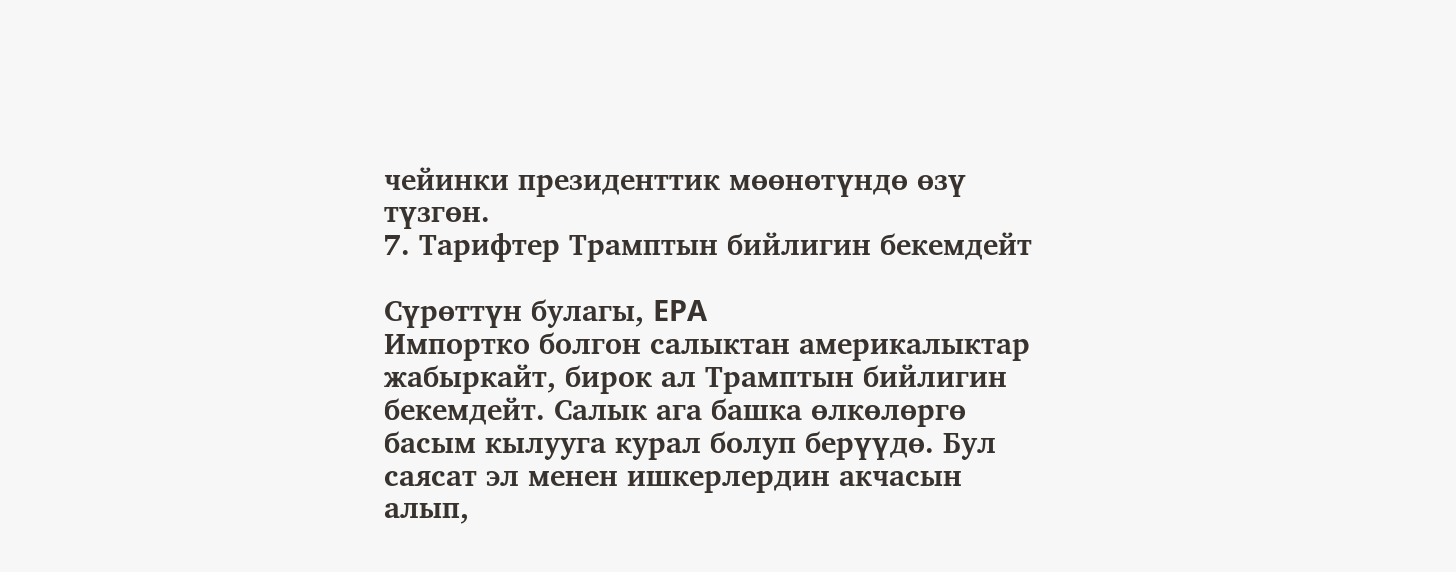чейинки президенттик мөөнөтүндө өзү түзгөн.
7. Тарифтер Трамптын бийлигин бекемдейт

Сүрөттүн булагы, EPA
Импортко болгон салыктан америкалыктар жабыркайт, бирок ал Трамптын бийлигин бекемдейт. Салык ага башка өлкөлөргө басым кылууга курал болуп берүүдө. Бул саясат эл менен ишкерлердин акчасын алып,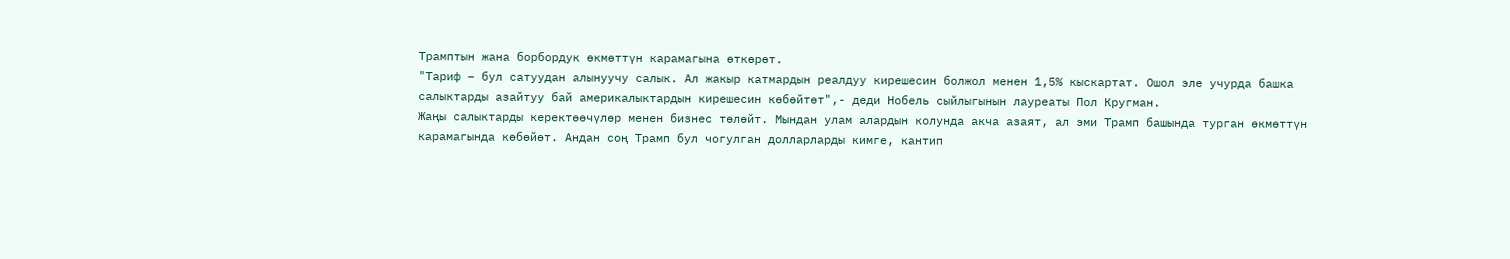Трамптын жана борбордук өкмөттүн карамагына өткөрөт.
"Тариф – бул сатуудан алынуучу салык. Ал жакыр катмардын реалдуу кирешесин болжол менен 1,5% кыскартат. Ошол эле учурда башка салыктарды азайтуу бай америкалыктардын кирешесин көбөйтөт",- деди Нобель сыйлыгынын лауреаты Пол Кругман.
Жаңы салыктарды керектөөчүлөр менен бизнес төлөйт. Мындан улам алардын колунда акча азаят, ал эми Трамп башында турган өкмөттүн карамагында көбөйөт. Андан соң Трамп бул чогулган долларларды кимге, кантип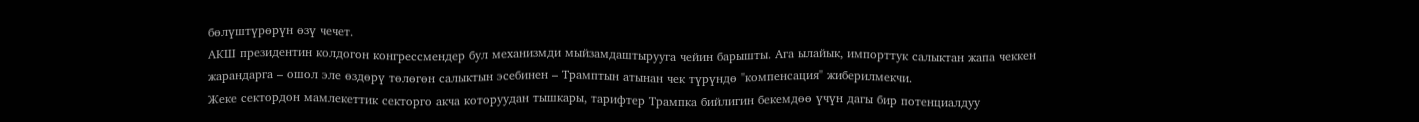бөлүштүрөрүн өзү чечет.
АКШ президентин колдогон конгрессмендер бул механизмди мыйзамдаштырууга чейин барышты. Ага ылайык, импорттук салыктан жапа чеккен жарандарга – ошол эле өздөрү төлөгөн салыктын эсебинен – Трамптын атынан чек түрүндө "компенсация" жиберилмекчи.
Жеке сектордон мамлекеттик секторго акча которуудан тышкары, тарифтер Трампка бийлигин бекемдөө үчүн дагы бир потенциалдуу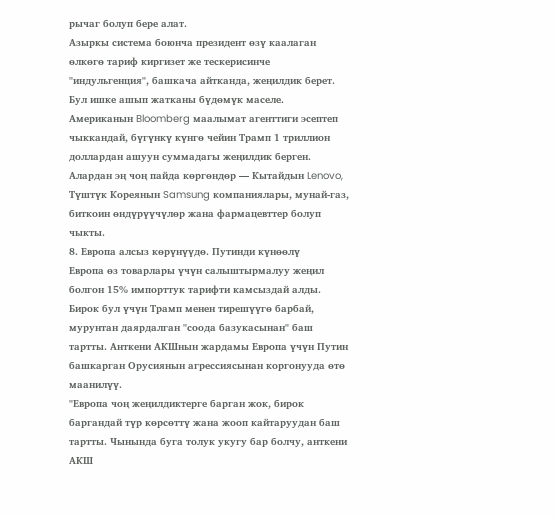рычаг болуп бере алат.
Азыркы система боюнча президент өзү каалаган өлкөгө тариф киргизет же тескерисинче "индульгенция", башкача айтканда, жеңилдик берет.
Бул ишке ашып жатканы бүдөмүк маселе. Американын Bloomberg маалымат агенттиги эсептеп чыккандай, бүгүнкү күнгө чейин Трамп 1 триллион доллардан ашуун суммадагы жеңилдик берген.
Алардан эң чоң пайда көргөндөр — Кытайдын Lenovo, Түштүк Кореянын Samsung компаниялары, мунай-газ, биткоин өндүрүүчүлөр жана фармацевттер болуп чыкты.
8. Европа алсыз көрүнүүдө. Путинди күнөөлү
Европа өз товарлары үчүн салыштырмалуу жеңил болгон 15% импорттук тарифти камсыздай алды. Бирок бул үчүн Трамп менен тирешүүгө барбай, мурунтан даярдалган "соода базукасынан" баш тартты. Анткени АКШнын жардамы Европа үчүн Путин башкарган Орусиянын агрессиясынан коргонууда өтө маанилүү.
"Европа чоң жеңилдиктерге барган жок, бирок баргандай түр көрсөттү жана жооп кайтаруудан баш тартты. Чынында буга толук укугу бар болчу, анткени АКШ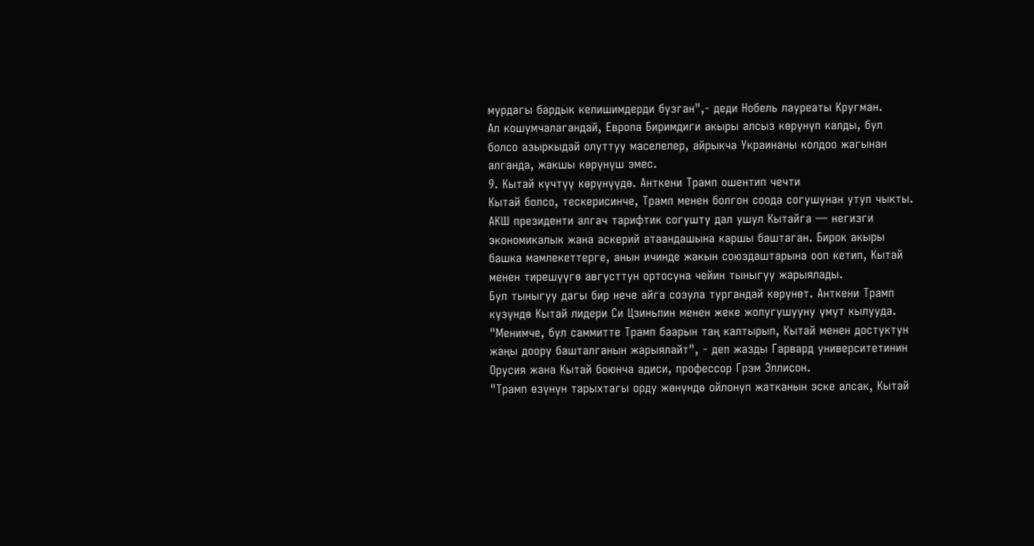мурдагы бардык келишимдерди бузган",- деди Нобель лауреаты Кругман.
Ал кошумчалагандай, Европа Биримдиги акыры алсыз көрүнүп калды, бул болсо азыркыдай олуттуу маселелер, айрыкча Украинаны колдоо жагынан алганда, жакшы көрүнүш эмес.
9. Кытай күчтүү көрүнүүдө. Анткени Трамп ошентип чечти
Кытай болсо, тескерисинче, Трамп менен болгон соода согушунан утуп чыкты. АКШ президенти алгач тарифтик согушту дал ушул Кытайга — негизги экономикалык жана аскерий атаандашына каршы баштаган. Бирок акыры башка мамлекеттерге, анын ичинде жакын союздаштарына ооп кетип, Кытай менен тирешүүгө августтун ортосуна чейин тыныгуу жарыялады.
Бул тыныгуу дагы бир нече айга созула тургандай көрүнөт. Анткени Трамп күзүндө Кытай лидери Си Цзиньпин менен жеке жолугушууну үмүт кылууда.
"Менимче, бул саммитте Трамп баарын таң калтырып, Кытай менен достуктун жаңы доору башталганын жарыялайт", - деп жазды Гарвард университетинин Орусия жана Кытай боюнча адиси, профессор Грэм Эллисон.
"Трамп өзүнүн тарыхтагы орду жөнүндө ойлонуп жатканын эске алсак, Кытай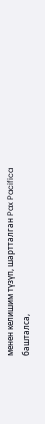менен келишим түзүп, шартталган Pax Pacifica башталса,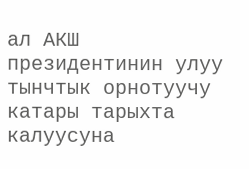ал АКШ президентинин улуу тынчтык орнотуучу катары тарыхта калуусуна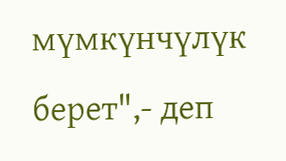мүмкүнчүлүк берет",- деп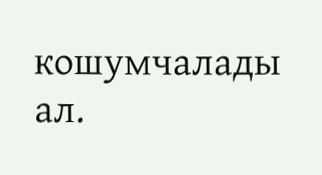кошумчалады ал.